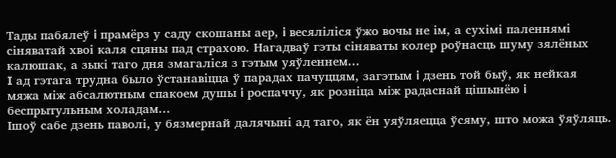Тады пабялеў i прамёрз у саду скошаны аер, i весялiлiся ўжо вочы не iм, а сухiмi паленнямi сiняватай хвоi каля сцяны пад страхою. Нагадваў гэты сiняваты колер роўнасць шуму зялёных калюшак, а зыкi таго дня змагалiся з гэтым уяўленнем...
I ад гэтага трудна было ўстанавiцца ў парадах пачуццям, загэтым i дзень той быў, як нейкая мяжа мiж абсалютным спакоем душы i роспаччу, як рознiца мiж радаснай цiшынёю i беспрытульным холадам...
Iшоў сабе дзень паволi, у бязмернай далячынi ад таго, як ён уяўляецца ўсяму, што можа ўяўляць.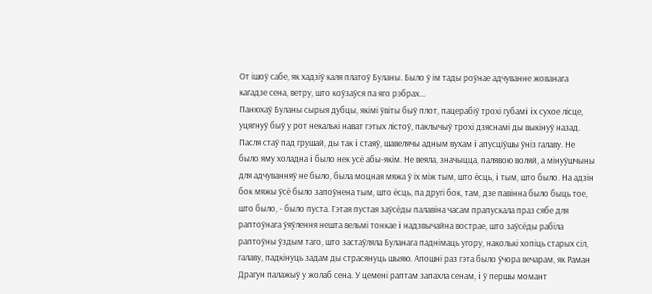От iшоў сабе, як хадзiў каля платоў Буланы. Было ў iм тады роўнае адчуванне жованага кагадзе сена, ветру, што коўзаўся па яго рэбрах...
Панюхаў Буланы сырыя дубцы, якiмi ўвiты быў плот, пацерабiў трохi губамi iх сухое лiсце, уцягнуў быў у рот некалькi нават гэтых лiстоў, паклычыў трохi дзяснамi ды выкiнуў назад. Пасля стаў пад грушай, ды так i стаяў, шавелячы адным вухам i апусцiўшы ўнiз галаву. Не было яму холадна i было нек усё абы-якiм. Не веяла, значыцца, палявою воляй, а мiнуўшчыны для адчуванняў не было, была моцная мяжа ў iх мiж тым, што ёсць, i тым, што было. На адзiн бок мяжы ўсё было запоўнена тым, што ёсць, па другi бок, там, дзе павiнна было быць тое, што было, - было пуста. Гэтая пустая заўсёды палавiна часам прапускала праз сябе для раптоўнага ўяўлення нешта вельмi тонкае i надзвычайна вострае, што заўсёды рабiла раптоўны ўздым таго, што застаўляла Буланага паднiмаць угору, наколькi хопiць старых сiл, галаву, падкiнуць задам ды страсянуць шыяю. Апошнi раз гэта было ўчора вечарам, як Раман Драгун палажыў у жолаб сена. У цеменi раптам запахла сенам, i ў першы момант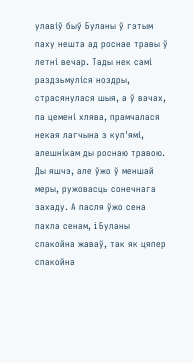улавiў быў Буланы ў гэтым паху нешта ад роснае травы ў летнi вечар. Тады нек самi раздзьмулiся ноздры, страсянулася шыя, а ў вачах, па цеменi хлява, прамчалася некая лагчына з куп'ямi, алешнiкам ды роснаю травою. Ды яшчэ, але ўжо ў меншай меры, ружовасць сонечнага захаду. А пасля ўжо сена пахла сенам, i Буланы спакойна жаваў, так як цяпер спакойна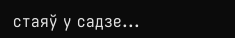стаяў у садзе...